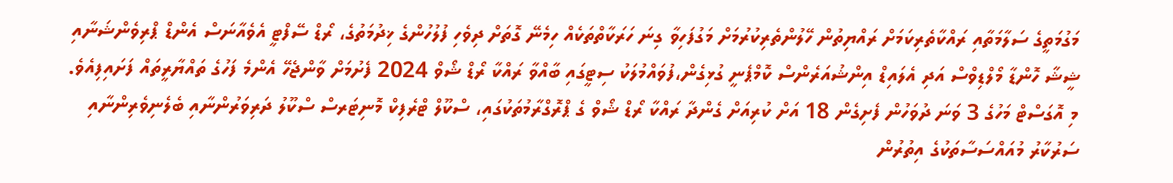މަގުމަތީގެ ސަލާމަތާއި ރައްކާތެރިކަމަށް ރައްޔިތުން ހޭލުންތެރިކުރުމަށް މަގުފަހިވާ ގިނަ ހަރަކާތްތަކެއް ހިމެނޭ ގޮތަށް ދިވެހި ފުލުހުންގެ ޚިދުމަތުގެ، ރޯޑް ސޭފްޓީ އެވެއާނަސް އެންޑް ޕްރިވެންޝަނާއި ޝީޝާ ހޮންޑާ މޯލްޑިވްސް އަދި އެލައިޑް އިންޝުއަރެންސް ކޮމްޕެނީ ގުޅިގެން،ފުވައްމުލަކު ސިޓީގައި ބާއްވާ ރައްކާ ރޯޑް ޝޯވް 2024 ފެށުމަށް ވާންޖެހޭ އެންމެ ފަހުގެ ތައްޔާރީތައް ފަށައިފިއެވެ.
މި އޮގަސްޓް މަހުގެ 3 ވަނަ ދުވަހުން ފެށިގެން 18 އަށް ކުރިއަށް ގެންދާ ރައްކާ ރޯޑް ޝޯވް ގެ ޕްރޮގްރާމުތަކުގައި، ސްކޫލް ޓްރެފިކް މޮނިޓަރސް ސްކޫލު ދަރިވަރުންނާއި ބެލެނިވެރިންނާއި ސަރުކާރު މުއައްސަސާތަކުގެ އިތުރުން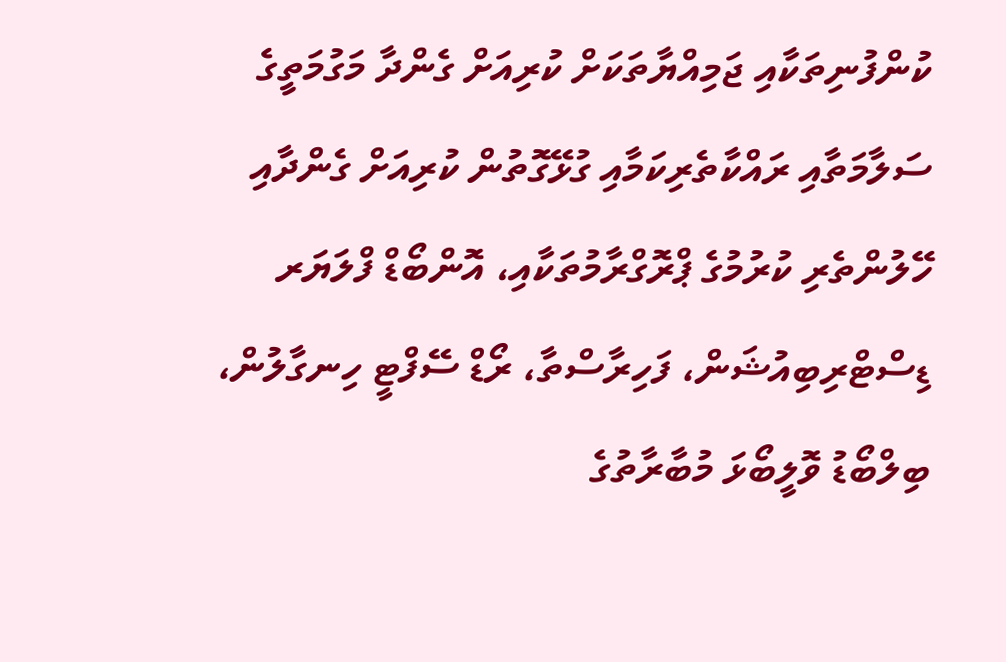ކުންފުނިތަކާއި ޖަމިއްޔާތަކަށް ކުރިއަށް ގެންދާ މަގުމަތީގެ ސަލާމަތާއި ރައްކާތެރިކަމާއި ގުޅޭގޮތުން ކުރިއަށް ގެންދާއި ހޭލުންތެރި ކުރުމުގެ ޕްރޮގްރާމުތަކާއި، އޮންބޯޑް ފްލަޔަރ ޑިސްޓްރިބިއުޝަން، ފަހިރާސްތާ، ރޯޑް ސޭފްޓީ ހިނގާލުން، ބިލްބޯޑު ވޮލީބޯޅަ މުބާރާތުގެ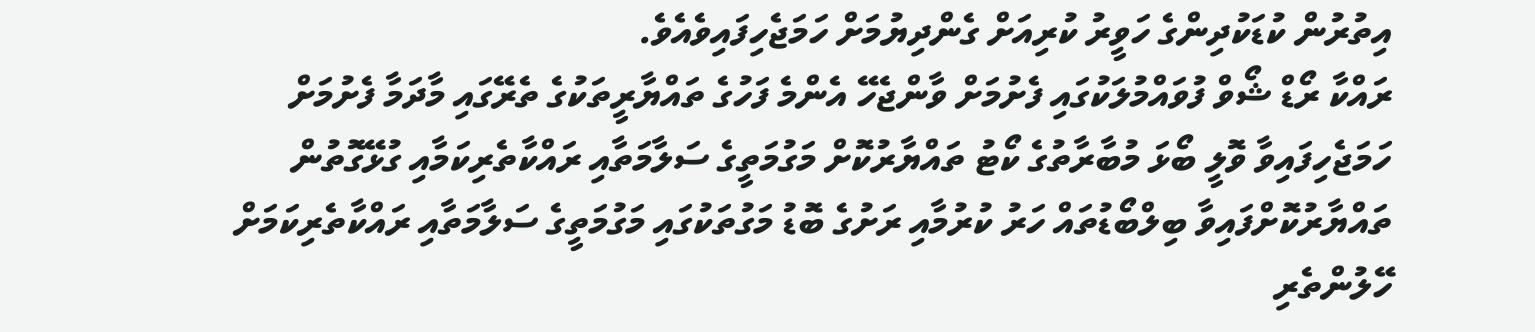އިތުރުން ކުޑަކުދިންގެ ހަވީރު ކުރިއަށް ގެންދިޔުމަށް ހަމަޖެހިފައިވެއެވެ.
ރައްކާ ރޯޑް ޝޯވް ފުވައްމުލަކުގައި ފެށުމަށް ވާންޖެހޭ އެންމެ ފަހުގެ ތައްޔާރީތަކުގެ ތެރޭގައި މާދަމާ ފެށުމަށް ހަމަޖެހިފައިވާ ވޮލީ ބޯޅަ މުބާރާތުގެ ކޯޓު ތައްޔާރުކޮށް މަގުމަތީގެ ސަލާމަތާއި ރައްކާތެރިކަމާއި ގުޅޭގޮތުން ތައްޔާރުކޮށްފައިވާ ބިލްބޯޑުތައް ހަރު ކުރުމާއި ރަށުގެ ބޮޑު މަގުތަކުގައި މަގުމަތީގެ ސަލާމަތާއި ރައްކާތެރިކަމަށް ހޭލުންތެރި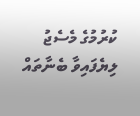ކުރުމުގެ މެސެޖު ލިޔެފައިވާ ބެނާތައް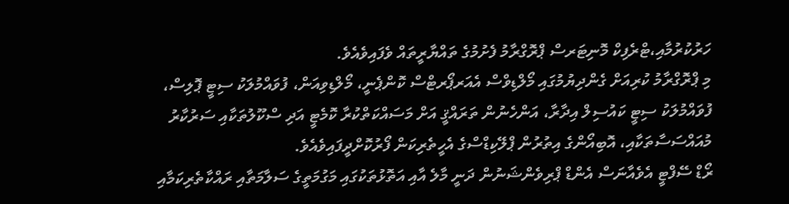ހަރުކުރުމާއި،ޓްރެފިކް މޮނިޓަރސް ޕްރޮގްރާމު ފެށުމުގެ ތައްޔާރީތައް ވެފައިވެއެވެ.
މި ޕްރޮގްރާމު ކުރިއަށް ގެންދިޔުމުގައި މޯލްޑިވްސް އެއަރޕޯރޓްސް ކޮންޕެނީ، މޯލްޑިވިއަން، ފުވައްމުލަކު ސިޓީ ޕޮލިސް، ފުވައްމުލަކު ސިޓީ ކައުސިލް އިދާރާ، އަންހެނުން ތަރައްޤީ އަށް މަސައްކަތްކުރާ ކޮމެޓީ އަދި ސްކޫލުތަކާއި ސަރުކާރު މުއައްސަސާތަކާއި، އޮބިއޯންގެ އިތުރުން ޕްލޭކިޑްސްގެ އެހީތެރިކަން ފޯރުކޮށްދީފައިވެއެވެ.
ރޯޑް ސޭފްޓީ އެވެއާނަސް އެންޑް ޕްރިވެންޝަނުން ދަނީ މާލެ އާއި އަތޮޅުތަކުގައި މަގުމަތީގެ ސަލާމަތާއި ރައްކާތެރިކަމާއި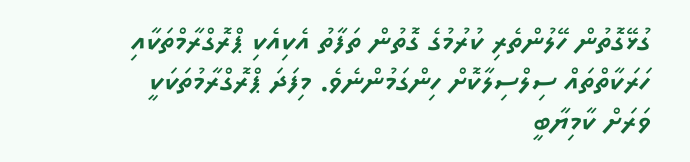ގުޅޭގޮތުން ހޭލުންތެރި ކުރުމުގެ ގޮތުން ތަފާތު އެކިއެކި ޕްރޮގްރާމްތަކާއި ހަރަކާތްތައް ސިލްސިލާކޮށް ހިންގަމުންނެވެ. މިފަދަ ޕްރޮގްރާމުތަކަކީ ވަރަށް ކާމިޔާބީ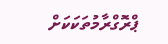ޕްރޮގްރާމުތަކަކަށް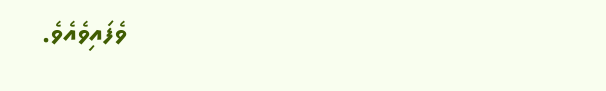ވެފައިވެއެވެ.